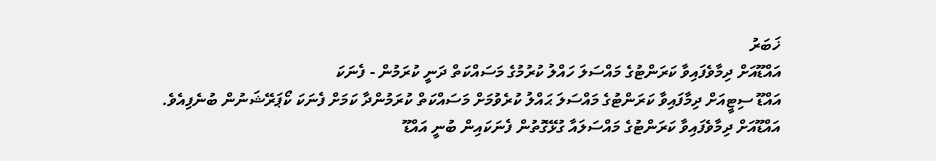ޚަބަރު
އައްޑޫއަށް ދިމާވެފައިވާ ކަރަންޓުގެ މައްސަލަ ހައްލު ކުރުމުގެ މަސައްކަތް ދަނީ ކުރަމުން - ފެނަކަ
އައްޑޫ ސިޓީއަށް ދިމާފައިވާ ކަރަންޓުގެ މައްސަލަ ޙައްލު ކުރެވުމަށް މަސައްކަތް ކުރަމުންދާ ކަމަށް ފެނަކަ ކޯޕަރޭޝަނުން ބުނެފިއެވެ.
އައްޑޫއަށް ދިމާވެފައިވާ ކަރަންޓުގެ މައްސަލައާ ގުޅޭގޮތުން ފެނަކައިން ބުނީ އައްޑޫ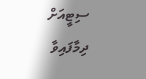ސިޓީއަށް ދިމާފައިވާ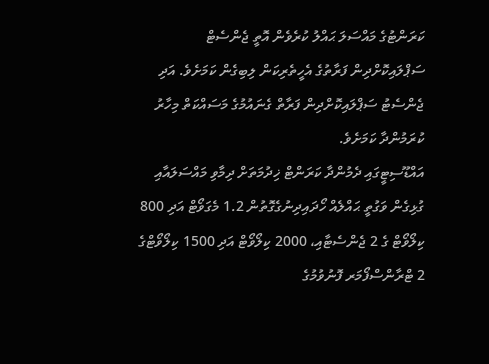ކަރަންޓުގެ މައްސަލަ ޙައްލު ކުރެވެން އޮތީ ޖެންސެޓް ސަޕްލައިކޮށްދިން ފަރާތުގެ އެހީތެރިކަން ލިބިގެން ކަމަށެވެ. އަދި ޖެންސެޓު ސަޕްލައިކޮށްދިން ފަރާތް ގެނައުމުގެ މަސައްކަތް މިހާރު ކުރަމުންދާ ކަމަށެވެ.
އައްޑޫސިޓީގައި ދެމުންދާ ކަރަންޓް ޚިދުމަތަށް ދިމާވި މައްސަލައާއި ގުޅިގެން ވަގުތީ ޙައްލެއް ހޯދައިދިނުގެގޮތުން 1.2 މެގަވޯޓް އަދި 800 ކިލޯވޯޓް ގެ 2 ޖެންސެޓާއި، 2000 ކިލޯވޯޓް އަދި 1500 ކިލޯވޯޓްގެ 2 ޓްރާންސްފޯމަރ ފޮނުވުމުގެ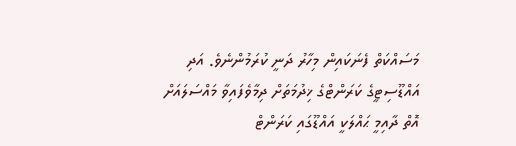މަސައްކަތް ފެނަކައިން މިހާރު ދަނީ ކުރަމުންނެވެ. އަދި އައްޑޫސިޓީގެ ކަރަންޓްގެ ޚިދުމަތަށް ދިމާވެފައިވާ މައްސަލައަށް އޮތް ދާއިމީ ޙައްލަކީ އައްޑޫގައި ކަރަންޓް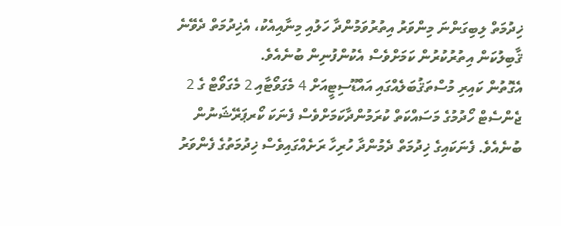ޚިދުމަތް ލިބިގަންނަ މިންވަރު އިތުރުވަމުންދާ ހަލުއި މިނާއިއެކު، އެޚިދުމަތް ދެވޭނެ ޤާބިލުކަން އިތުރުކުރުން ކަމަށްވެސް އެކުންފުނިން ބުނެއެވެ.
އެގޮތުން ކައިރި މުސްތަޤުބަލެއްގައި އައްޑޫސިޓީއަށް 4 މެގަވޯޓާއި 2 މެގަވޯޓް ގެ 2 ޖެންސެޓް ހޯދުމުގެ މަސައްކަތް ކުރަމުންދާކަމަށްވެސް ފެނަކަ ކޯރޕަރޭޝަނުން ބުނެއެވެ. ފެނަކައިގެ ޚިދުމަތް ދެމުންދާ ހުރިހާ ރަށެއްގައިވެސް ޚިދުމަތުގެ ފެންވަރު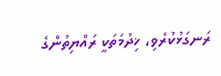ރަނގަޅުކުރެވި، ޚިދުމަތަކީ ރައްޔިތުންގެ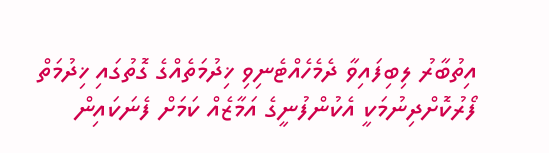އިތުބާރު ލިބިފައިވާ ދެމެހެއްޓެނިވި ޚިދުމަތެއްގެ ގޮތުގައި ޚިދުމަތް ފޯރުކޮށްދިނުމަކީ އެކުންފުނީގެ އަމާޒެއް ކަމަށް ފެނަކައިން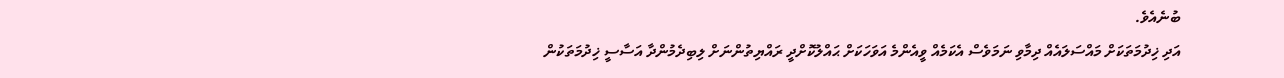ބުނެއެވެ.
އަދި ޚިދުމަތަކަށް މައްސަލައެއް ދިމާވި ނަމަވެސް އެކަމެއް ވީއެންމެ އަވަހަކަށް ޙައްލުކޮށްދީ ރައްޔިތުންނަށް ލިބިދެމުންދާ އަސާސީ ޚިދުމަތަކުން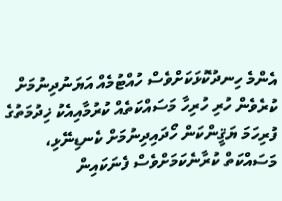އެންމެ ހިނދުކޮޅަކަށްވެސް ހުއްޓުމެއް އަޔަނުދިނުމަށް ކުރެވެން ހުރި ހުރިހާ މަސައްކަތެއް ކުރުމާއިއެކު ޚިދުމަތުގެ ފުރިހަމަ ޔަޤީންކަން ހޯދައިދިނުމަށް ކެނޑިނޭޅި، މަސައްކަތް ކުރާނެކަމަށްވެސް ފެނަކައިން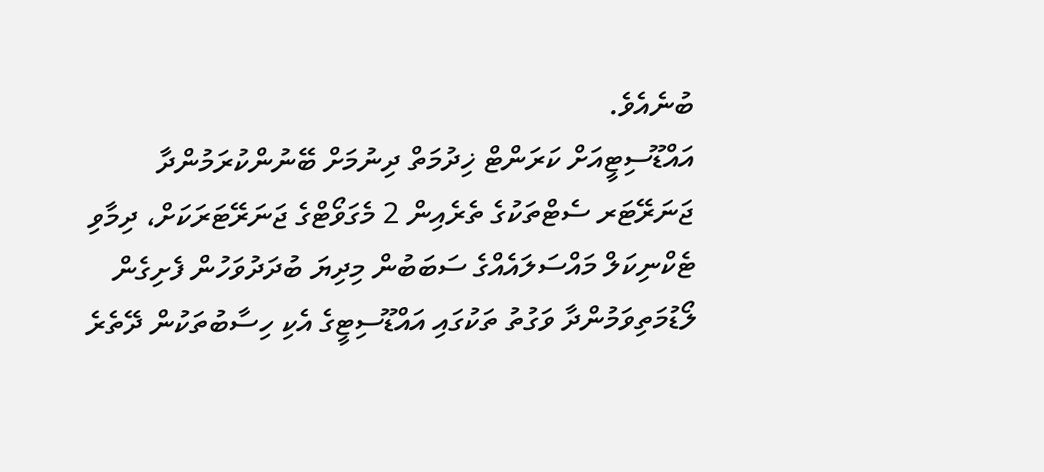ބުނެއެވެ.
އައްޑޫސިޓީއަށް ކަރަންޓް ޚިދުމަތް ދިނުމަށް ބޭނުންކުރަމުންދާ ޖަނަރޭޓަރ ސެޓްތަކުގެ ތެރެއިން 2 މެގަވޯޓްގެ ޖަނަރޭޓަރަކަށް، ދިމާވި ޓެކްނިކަލް މައްސަލައެއްގެ ސަބަބުން މިދިޔަ ބުދަދުވަހުން ފެށިގެން ލޯޑުމަތިވަމުންދާ ވަގުތު ތަކުގައި އައްޑޫސިޓީގެ އެކި ހިސާބުތަކުން ދޭތެރެ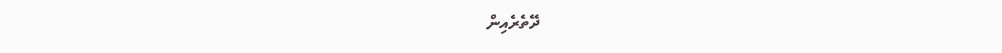ދޭތެރެއިން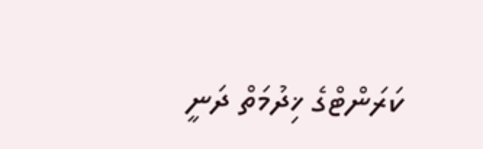ކަރަންޓްގެ ޚިދުމަތް ދަނީ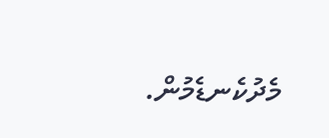މެދުކެނޑެމުން.